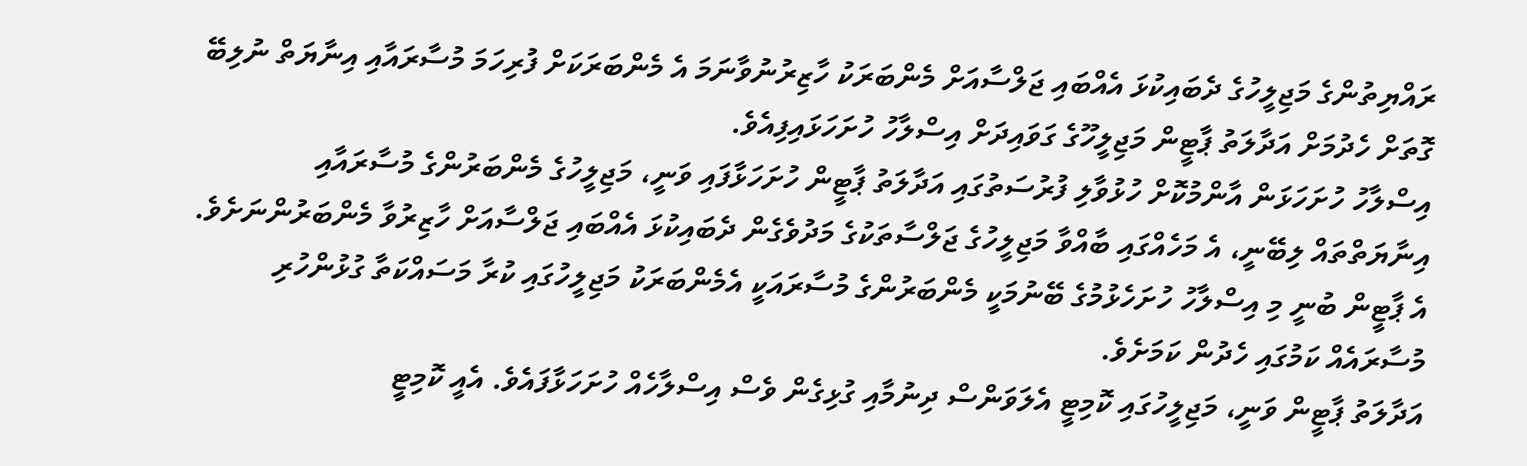ރައްޔިތުންގެ މަޖިލީހުގެ ދެބައިކުޅަ އެއްބައި ޖަލްސާއަށް މެންބަރަކު ހާޒިރުނުވާނަމަ އެ މެންބަރަކަށް ފުރިހަމަ މުސާރައާއި އިނާޔަތް ނުލިބޭ ގޮތަށް ހެދުމަށް އަދާލަތު ޕާޓީން މަޖިލީހޫގެ ގަވައިދަށް އިސްލާހު ހުށަހަޅައިފިއެވެ.
އިސްލާހު ހުށަހަޅަން އާންމުކޮށް ހުޅުވާލި ފުރުސަތުގައި އަދާލަތު ޕާޓީން ހުށަހަޅާފައި ވަނީ، މަޖިލީހުގެ މެންބަރުންގެ މުސާރައާއި އިނާޔަތްތައް ލިބޭނީ، އެ މަހެއްގައި ބާއްވާ މަޖިލީހުގެ ޖަލްސާތަކުގެ މަދުވެގެން ދެބައިކުޅަ އެއްބައި ޖަލްސާއަށް ހާޒިރުވާ މެންބަރުންނަށެވެ. އެ ޕާޓީން ބުނީ މި އިސްލާހު ހުށަހެޅުމުގެ ބޭނުމަކީ މެންބަރުންގެ މުސާރައަކީ އެމެންބަރަކު މަޖިލީހުގައި ކުރާ މަސައްކަތާ ގުޅުންހުރި މުސާރައެއް ކަމުގައި ހެދުން ކަމަށެވެ.
އަދާލަތު ޕާޓީން ވަނީ، މަޖިލީހުގައި ކޮމިޓީ އެލަވަންސް ދިނުމާއި ގުޅިގެން ވެސް އިސްލާހެއް ހުށަހަޅާފައެވެ. އެއީ ކޮމިޓީ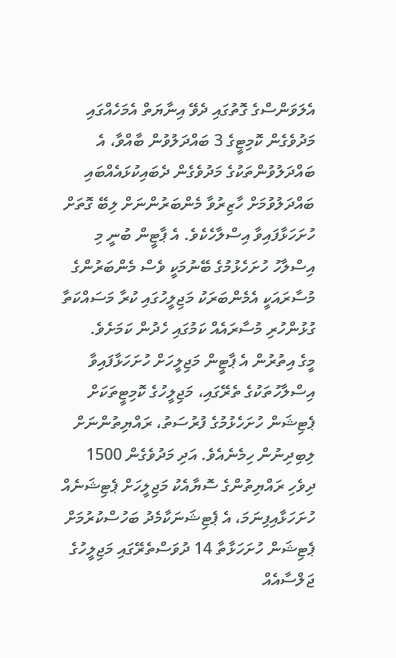އެލަވަންސްގެ ގޮތުގައި ދެވޭ އިނާޔަތް އެމަހެއްގައި މަދުވެގެން ކޮމިޓީގެ 3 ބައްދަލުވުން ބާއްވާ، އެ ބައްދަލުވުންތަކުގެ މަދުވެގެން ދެބައިކުޅައެއްބައި ބައްދަލުވުމަށް ހާޒިރުވާ މެންބަރުންނަށް ލިބޭ ގޮތަށް ހުށަހަޅާފައިވާ އިސްލާހެކެވެ. އެ ޕާޓީން ބުނީ މި އިސްލާހު ހުށަހެޅުމުގެ ބޭނުމަކީ ވެސް މެންބަރުންގެ މުސާރައަކީ އެމެންބަރަކު މަޖިލީހުގައި ކުރާ މަސައްކަތާ ގުޅުންހުރި މުސާރައެއް ކަމުގައި ހެދުން ކަމަށެވެ.
މީގެ އިތުރުން އެ ޕާޓީން މަޖިލީހަށް ހުށަހަޅާފައިވާ އިސްލާހުތަކުގެ ތެރޭގައި، މަޖިލީހުގެ ކޮމިޓީތަކަށް ޕެޓިޝަން ހުށަހެޅުމުގެ ފުރުސަތު، ރައްޔިތުންނަށް ލިބިދިނުން ހިމެނެއެވެ. އަދި މަދުވެގެން 1500 ދިވެހި ރައްޔިތުންގެ ސޮޔާއެކު މަޖިލީހަށް ޕެޓިޝަނެއް ހުށަހަޅާއިފިނަމަ، އެ ޕެޓިޝަނަކާމެދު ބަހުސްކުރުމަށް ޕެޓިޝަން ހުށަހަޅާތާ 14 ދުވަސްތެރޭގައި މަޖިލީހުގެ ޖަލްސާއެއް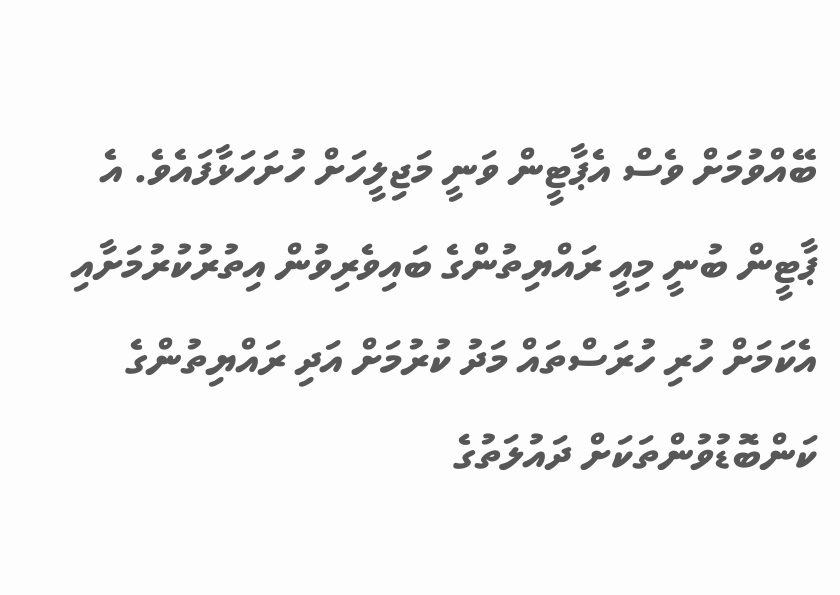ބޭއްވުމަށް ވެސް އެޕާޓީން ވަނީ މަޖިލީހަށް ހުށަހަޅާފައެވެ. އެ ޕާޓީން ބުނީ މިއީ ރައްޔިތުންގެ ބައިވެރިވުން އިތުރުކުރުމަށާއި އެކަމަށް ހުރި ހުރަސްތައް މަދު ކުރުމަށް އަދި ރައްޔިތުންގެ ކަންބޮޑުވުންތަކަށް ދައުލަތުގެ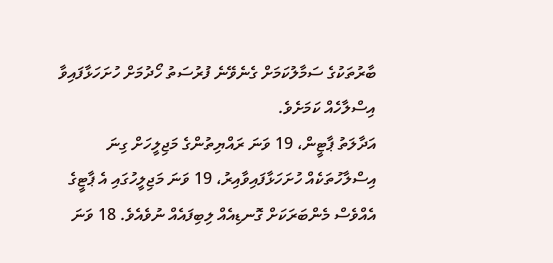ބާރުތަކުގެ ސަމާލުކަމަށް ގެނެވޭނެ ފުރުސަތު ހޯދުމަށް ހުށަހަޅާފައިވާ އިސްލާހެއް ކަމަށެވެ.
އަދާލަތު ޕާޓީން، 19 ވަނަ ރައްޔިތުންގެ މަޖިލީހަށް ގިނަ އިސްލާހުތަކެއް ހުށަހަޅާފައިވާއިރު، 19 ވަނަ މަޖިލީހުގައި އެ ޕާޓީގެ އެއްވެސް މެންބަރަކަށް ގޮނޑިއެއް ލިބިފައެއް ނުވެއެވެ. 18 ވަނަ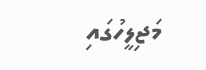މަޖިލީހުގައި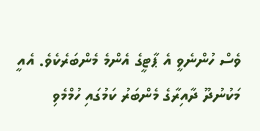ވެސް ހުންނެވީ އެ ޕާޓީގެ އެންމެ މެންބަރެކެވެ. އެއީ މަކުނުދޫ ދާއިރާގެ މެންބަރު ކަމުގައި ހުމްމެވި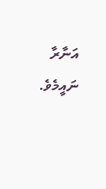އަނާރާ ނައީމެވެ.